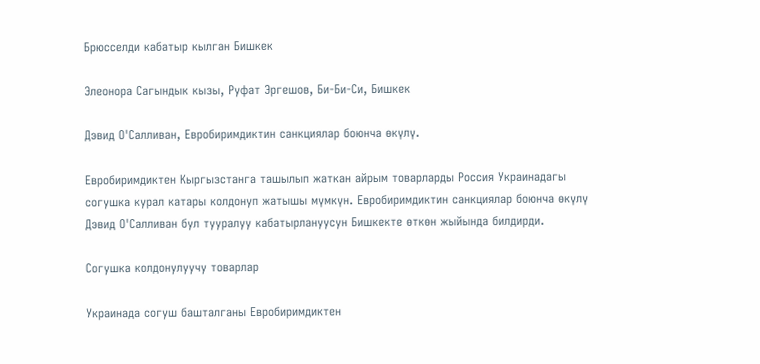Брюсселди кабатыр кылган Бишкек

Элеонора Сагындык кызы, Руфат Эргешов, Би-Би-Си, Бишкек

Дэвид О'Салливан, Евробиримдиктин санкциялар боюнча өкүлү.

Евробиримдиктен Кыргызстанга ташылып жаткан айрым товарларды Россия Украинадагы согушка курал катары колдонуп жатышы мүмкүн. Евробиримдиктин санкциялар боюнча өкүлү Дэвид О'Салливан бул тууралуу кабатырлануусун Бишкекте өткөн жыйында билдирди.

Согушка колдонулуучу товарлар

Украинада согуш башталганы Евробиримдиктен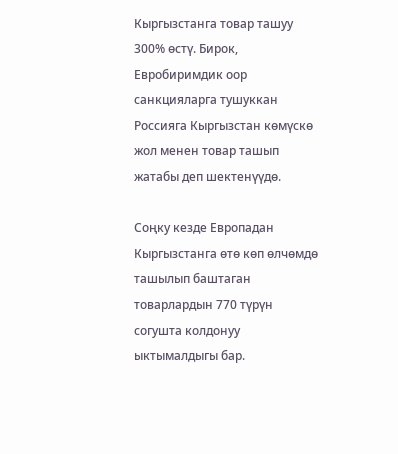Кыргызстанга товар ташуу 300% өстү. Бирок, Евробиримдик оор санкцияларга тушуккан Россияга Кыргызстан көмүскө жол менен товар ташып жатабы деп шектенүүдө.

Соңку кезде Европадан Кыргызстанга өтө көп өлчөмдө ташылып баштаган товарлардын 770 түрүн согушта колдонуу ыктымалдыгы бар.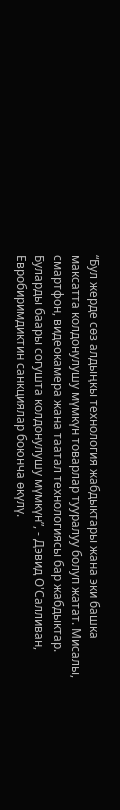“Бул жерде сөз алдыңкы технология жабдыктары жана эки башка максатта колдонулушу мүмкүн товарлар тууралуу болуп жатат. Мисалы, смартфон, видеокамера жана таатал технологиясы бар жабдыктар. Буларды баары согушта колдонулушу мүмкүн”, - Дэвид О'Салливан, Евробиримдиктин санкциялар боюнча өкүлү.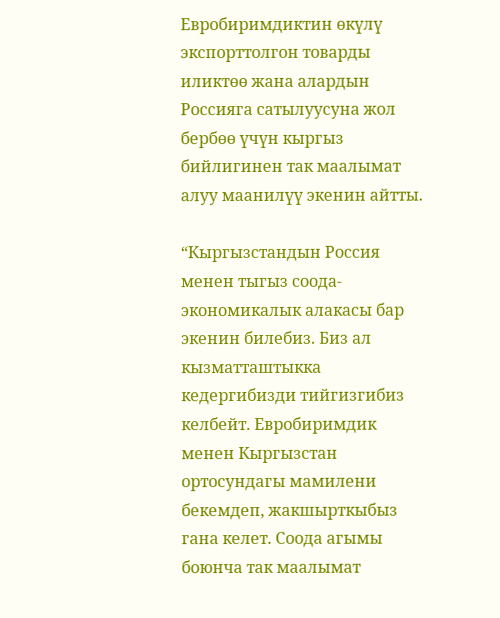Евробиримдиктин өкүлү экспорттолгон товарды иликтөө жана алардын Россияга сатылуусуна жол бербөө үчүн кыргыз бийлигинен так маалымат алуу маанилүү экенин айтты.

“Кыргызстандын Россия менен тыгыз соода-экономикалык алакасы бар экенин билебиз. Биз ал кызматташтыкка кедергибизди тийгизгибиз келбейт. Евробиримдик менен Кыргызстан ортосундагы мамилени бекемдеп, жакшырткыбыз гана келет. Соода агымы боюнча так маалымат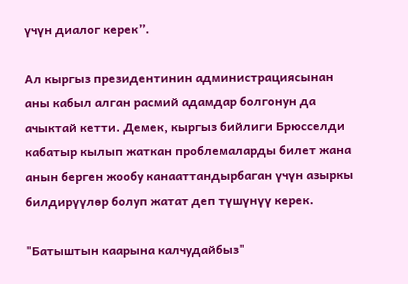үчүн диалог керек”.

Ал кыргыз президентинин администрациясынан аны кабыл алган расмий адамдар болгонун да ачыктай кетти. Демек, кыргыз бийлиги Брюсселди кабатыр кылып жаткан проблемаларды билет жана анын берген жообу канааттандырбаган үчүн азыркы билдирүүлөр болуп жатат деп түшүнүү керек.

"Батыштын каарына калчудайбыз"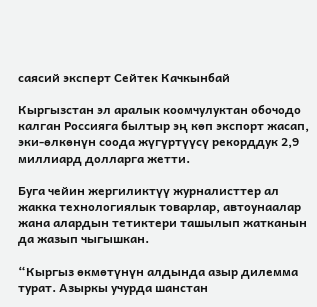саясий эксперт Сейтек Качкынбай

Кыргызстан эл аралык коомчулуктан обочодо калган Россияга былтыр эң көп экспорт жасап, эки-өлкөнүн соода жүгүртүүсү рекорддук 2,9 миллиард долларга жетти.

Буга чейин жергиликтүү журналисттер ал жакка технологиялык товарлар, автоунаалар жана алардын тетиктери ташылып жатканын да жазып чыгышкан.

“Кыргыз өкмөтүнүн алдында азыр дилемма турат. Азыркы учурда шанстан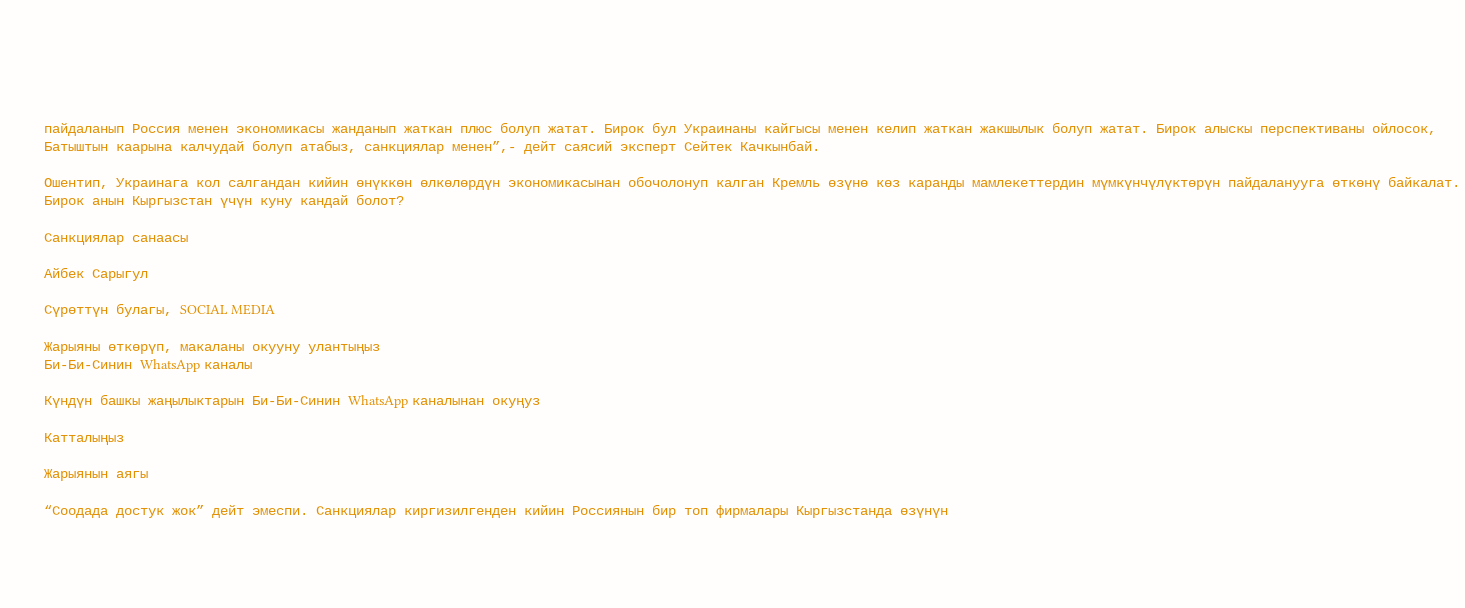пайдаланып Россия менен экономикасы жанданып жаткан плюс болуп жатат. Бирок бул Украинаны кайгысы менен келип жаткан жакшылык болуп жатат. Бирок алыскы перспективаны ойлосок, Батыштын каарына калчудай болуп атабыз, санкциялар менен”,- дейт саясий эксперт Сейтек Качкынбай.

Ошентип, Украинага кол салгандан кийин өнүккөн өлкөлөрдүн экономикасынан обочолонуп калган Кремль өзүнө көз каранды мамлекеттердин мүмкүнчүлүктөрүн пайдаланууга өткөнү байкалат. Бирок анын Кыргызстан үчүн куну кандай болот?

Санкциялар санаасы

Айбек Сарыгул

Сүрөттүн булагы, SOCIAL MEDIA

Жарыяны өткөрүп, макаланы окууну улантыңыз
Би-Би-Синин WhatsApp каналы

Күндүн башкы жаңылыктарын Би-Би-Синин WhatsApp каналынан окуңуз

Катталыңыз

Жарыянын аягы

“Соодада достук жок” дейт эмеспи. Санкциялар киргизилгенден кийин Россиянын бир топ фирмалары Кыргызстанда өзүнүн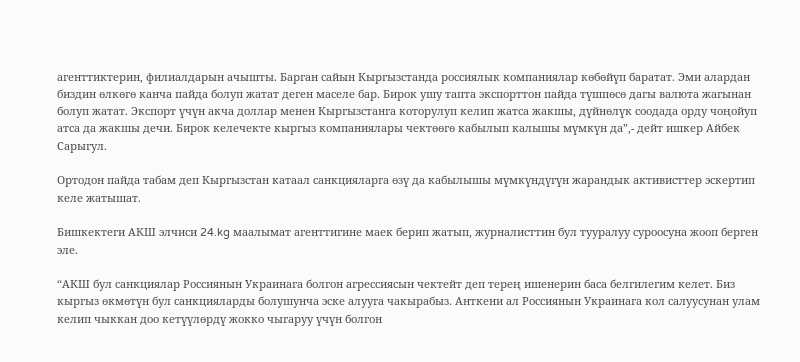агенттиктерин, филиалдарын ачышты. Барган сайын Кыргызстанда россиялык компаниялар көбөйүп баратат. Эми алардан биздин өлкөгө канча пайда болуп жатат деген маселе бар. Бирок ушу тапта экспорттон пайда түшпөсө дагы валюта жагынан болуп жатат. Экспорт үчүн акча доллар менен Кыргызстанга которулуп келип жатса жакшы, дүйнөлүк соодада орду чоңойуп атса да жакшы дечи. Бирок келечекте кыргыз компаниялары чектөөгө кабылып калышы мүмкүн да”,- дейт ишкер Айбек Сарыгул.

Ортодон пайда табам деп Кыргызстан катаал санкцияларга өзү да кабылышы мүмкүндүгүн жарандык активисттер эскертип келе жатышат.

Бишкектеги АКШ элчиси 24.kg маалымат агенттигине маек берип жатып, журналисттин бул тууралуу суроосуна жооп берген эле.

“АКШ бул санкциялар Россиянын Украинага болгон агрессиясын чектейт деп терең ишенерин баса белгилегим келет. Биз кыргыз өкмөтүн бул санкцияларды болушунча эске алууга чакырабыз. Анткени ал Россиянын Украинага кол салуусунан улам келип чыккан доо кетүүлөрдү жокко чыгаруу үчүн болгон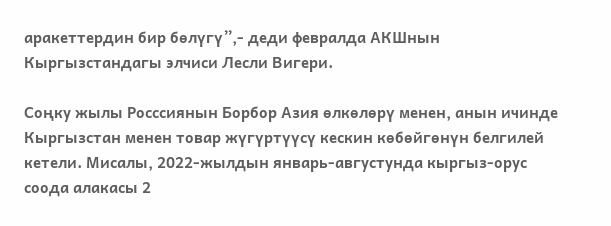аракеттердин бир бөлүгү”,- деди февралда АКШнын Кыргызстандагы элчиси Лесли Вигери.

Соңку жылы Росссиянын Борбор Азия өлкөлөрү менен, анын ичинде Кыргызстан менен товар жүгүртүүсү кескин көбөйгөнүн белгилей кетели. Мисалы, 2022-жылдын январь-августунда кыргыз-орус соода алакасы 2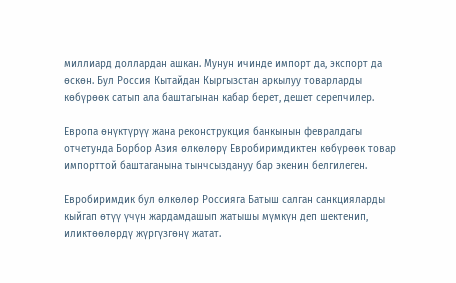миллиард доллардан ашкан. Мунун ичинде импорт да, экспорт да өскөн. Бул Россия Кытайдан Кыргызстан аркылуу товарларды көбүрөөк сатып ала баштагынан кабар берет, дешет серепчилер.

Европа өнүктүрүү жана реконструкция банкынын февралдагы отчетунда Борбор Азия өлкөлөрү Евробиримдиктен көбүрөөк товар импорттой баштаганына тынчсыздануу бар экенин белгилеген.

Евробиримдик бул өлкөлөр Россияга Батыш салган санкцияларды кыйгап өтүү үчүн жардамдашып жатышы мүмкүн деп шектенип, иликтөөлөрдү жүргүзгөнү жатат.